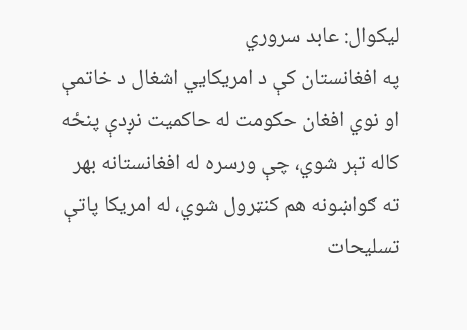ليکوال: عابد سروري
په افغانستان کې د امریکايي اشغال د خاتمې او نوي افغان حکومت له حاکمیت نږدې پنځه کاله تېر شوي، چې ورسره له افغانستانه بهر ته ګواښونه هم کنټرول شوي، له امریکا پاتې تسلیحات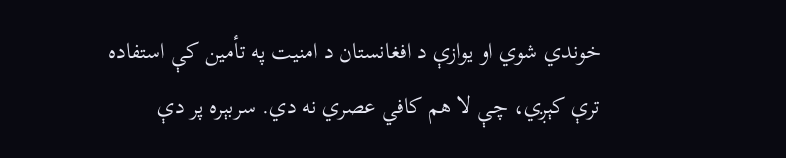خوندي شوي او یوازې د افغانستان د امنیت په تأمین کې استفاده ترې کېږي، چې لا هم کافي عصري نه دي. سربېره پر دې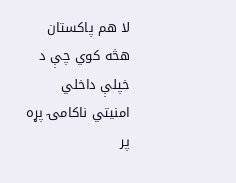لا هم پاکستان هڅه کوي چې د خپلې داخلي امنیتي ناکامۍ پړه پر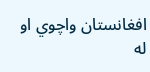افغانستان واچوي او له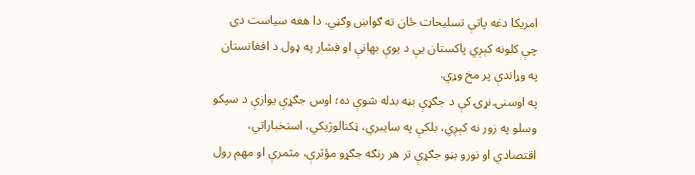امریکا دغه پاتې تسلیحات ځان ته ګواښ وګڼي. دا هغه سیاست دی چې کلونه کېږي پاکستان يې د يوې بهانې او فشار په ډول د افغانستان په وړاندې پر مخ وړي.
په اوسنۍ نړۍ کې د جګړې بڼه بدله شوې ده؛ اوس جګړې يوازې د سپکو وسلو په زور نه کېږي، بلکې په سايبري، ټکنالوژیکي، استخباراتي، اقتصادي او نورو بڼو جګړې تر هر رنګه جګړو مؤثرې، مثمرې او مهم رول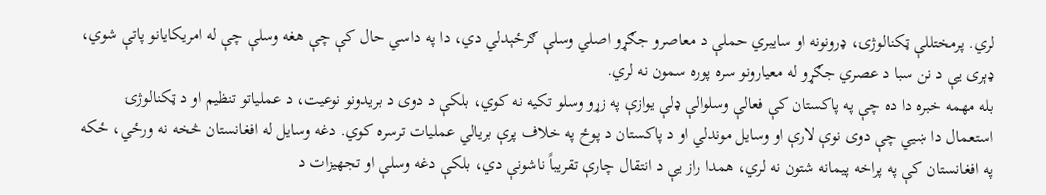لري. پرمختللې ټکنالوژۍ، ډرونونه او سايبري حملې د معاصرو جګړو اصلي وسلې ګرځېدلي دي، دا په داسي حال کې چې هغه وسلې چې له امريکايانو پاتې شوي، ډېری یې د نن سبا د عصري جګړو له معيارونو سره پوره سمون نه لري.
بله مهمه خبره دا ده چې په پاکستان کې فعالې وسلوالې ډلې يوازې په زړو وسلو تکيه نه کوي، بلکې د دوی د بريدونو نوعيت، د عملياتو تنظيم او د ټکنالوژۍ استعمال دا ښيي چې دوی نوې لارې او وسايل موندلي او د پاکستان د پوځ په خلاف پرې بريالي عمليات ترسره کوي. دغه وسايل له افغانستان څخه نه ورځي، ځکه په افغانستان کې په پراخه پیمانه شتون نه لري، همدا راز یې د انتقال چارې تقریباً ناشونې دي، بلکې دغه وسلې او تجهیزات د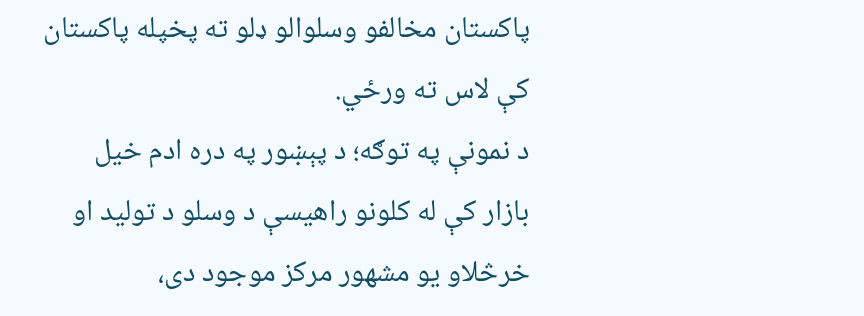پاکستان مخالفو وسلوالو ډلو ته پخپله پاکستان کې لاس ته ورځي.
د نمونې په توګه؛ د پېښور په دره ادم خيل بازار کې له کلونو راهیسې د وسلو د توليد او خرڅلاو يو مشهور مرکز موجود دی،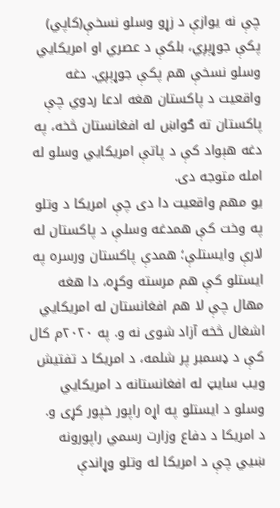چې نه يوازې د زړو وسلو نسخې(کاپي) پکې جوړېږي، بلکې د عصري او امريکايي وسلو نسخې هم پکې جوړېږي. دغه واقعیت د پاکستان هغه ادعا ردوي چې پاکستان ته ګواښ له افغانستان څخه، په دغه هېواد کې د پاتې امريکايي وسلو له امله متوجه دی.
يو مهم واقعيت دا دی چې امريکا د وتلو په وخت کې همدغه وسلې د پاکستان له لارې وايستلې؛ همدې پاکستان ورسره په ايستلو کې هم مرسته وکړه، دا هغه مهال چې لا هم افغانستان له امريکايي اشغال څخه آزاد شوی نه و. په ۲۰۲۰م کال کې د ډسمبر پر شلمه، د امريکا د تفتيش ويب سايټ له افغانستانه د امريکايي وسلو د ایستلو په اړه راپور خپور کړی و.
د امريکا د دفاع وزارت رسمي راپورونه ښيي چې د امريکا له وتلو وړاندې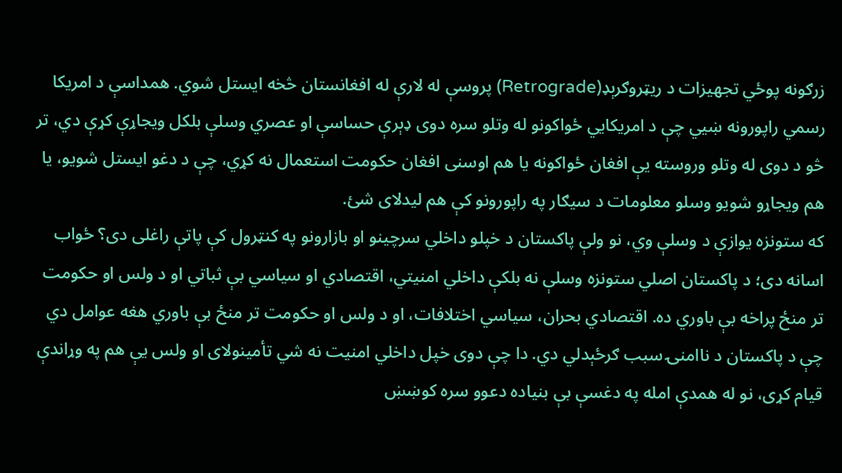زرګونه پوځي تجهيزات د ريټروګرېډ(Retrograde) پروسې له لارې له افغانستان څخه ایستل شوي. همداسې د امريکا رسمي راپورونه ښيي چې د امريکايي ځواکونو له وتلو سره دوی ډېرې حساسې او عصري وسلې بلکل ويجاړې کړې دي، تر څو د دوی له وتلو وروسته یې افغان ځواکونه يا هم اوسنی افغان حکومت استعمال نه کړي، چې د دغو ايستل شويو، يا هم ويجاړو شويو وسلو معلومات د سيګار په راپورونو کې هم ليدلای شئ.
که ستونزه يوازې د وسلې وي، نو ولې پاکستان د خپلو داخلي سرچينو او بازارونو په کنټرول کې پاتې راغلی دی؟ ځواب اسانه دی؛ د پاکستان اصلي ستونزه وسلې نه بلکې داخلي امنيتي، اقتصادي او سياسي بې ثباتي او د ولس او حکومت تر منځ پراخه بې باوري ده. اقتصادي بحران، سياسي اختلافات، او د ولس او حکومت تر منځ بې باوري هغه عوامل دي چې د پاکستان د ناامنۍ سبب ګرځېدلي دي. دا چې دوی خپل داخلي امنيت نه شي تأمینولای او ولس يې هم په وړاندې قیام کړی، نو له همدې امله په دغسې بې بنياده دعوو سره کوښښ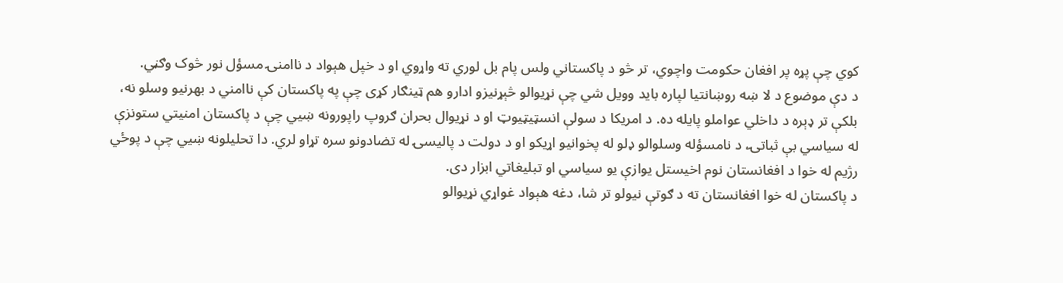کوي چې پړه پر افغان حکومت واچوي، تر څو د پاکستاني ولس پام بل لوري ته واړوي او د خپل هېواد د ناامنۍ مسؤل نور څوک وګڼي.
د دې موضوع د لا ښه روښانتیا لپاره باید وویل شي چې نړیوالو څېړنیزو ادارو هم ټینګار کړی چې په پاکستان کې ناامني د بهرنیو وسلو نه، بلکې تر ډېره د داخلي عواملو پایله ده. د امريکا د سولې انسټیټیوټ او د نړيوال بحران ګروپ راپورونه ښيي چې د پاکستان امنیتي ستونزې له سیاسي بې ثباتۍ، د نامسؤله وسلوالو ډلو له پخوانیو اړیکو او د دولت د پالیسۍ له تضادونو سره تړاو لري. دا تحلیلونه ښيي چې د پوځي رژیم له خوا د افغانستان نوم اخیستل یوازې یو سیاسي او تبلیغاتي ابزار دی.
د پاکستان له خوا افغانستان ته د ګوتې نيولو تر شا، دغه هېواد غواړي نړيوالو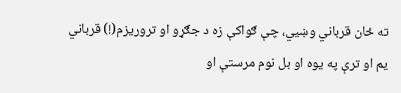ته ځان قرباني وښيي، چې ګواکې زه د جګړو او تروريزم(!) قرباني يم او ترې په يوه او بل نوم مرستې او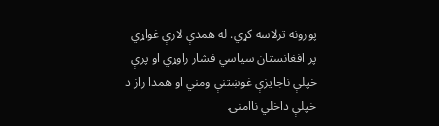پورونه ترلاسه کړي. له همدې لارې غواړي پر افغانستان سياسي فشار راوړي او پرې خپلې ناجايزې غوښتنې ومني او همدا راز د خپلې داخلي ناامنۍ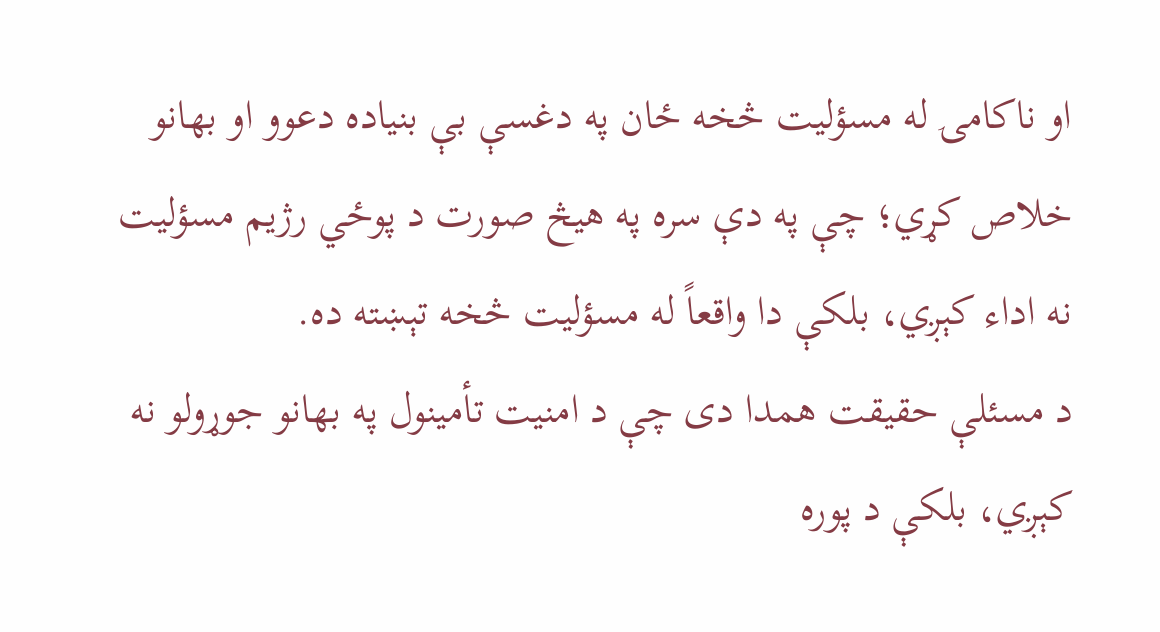او ناکامۍ له مسؤلیت څخه ځان په دغسې بې بنياده دعوو او بهانو خلاص کړي؛ چې په دې سره په هیڅ صورت د پوځي رژیم مسؤلیت نه اداء کېږي، بلکې دا واقعاً له مسؤلیت څخه تېښته ده.
د مسئلې حقيقت همدا دی چې د امنيت تأمينول په بهانو جوړولو نه کېږي، بلکې د پوره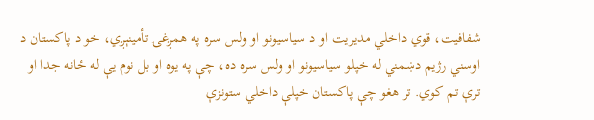شفافيت، قوي داخلي مديريت او د سياسيونو او ولس سره په همږغۍ تأمینېږي، خو د پاکستان د اوسني رژیم دښمني له خپلو سياسيونو او ولس سره ده، چې په يوه او بل نوم یې له ځانه جدا او ترې تم کوي. تر هغو چې پاکستان خپلې داخلي ستونزې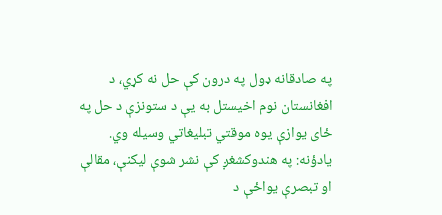په صادقانه ډول په درون کې حل نه کړي، د افغانستان نوم اخيستل به يې د ستونزې د حل په ځای يوازې يوه موقتي تبليغاتي وسيله وي.
یادؤنه: په هندوکشغږ کې نشر شوې لیکنې، مقالې او تبصرې یواځې د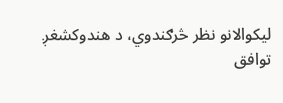لیکوالانو نظر څرګندوي، د هندوکشغږ توافق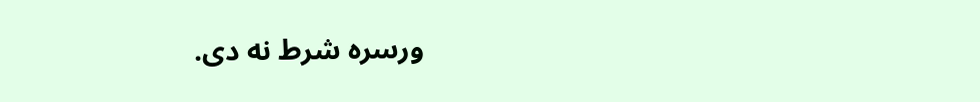ورسره شرط نه دی.